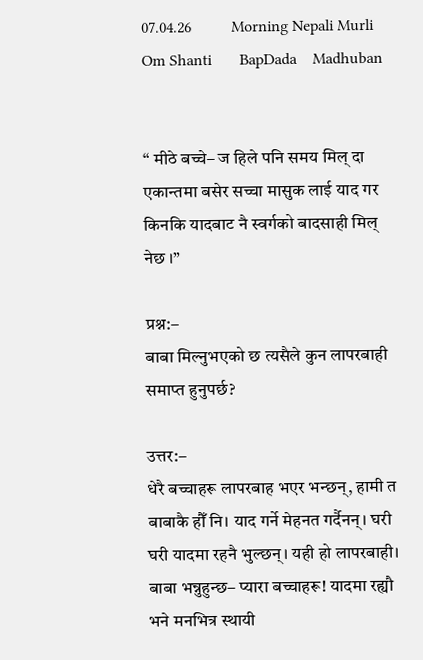07.04.26          Morning Nepali Murli          Om Shanti       BapDada    Madhuban


“ मीठे बच्चे– ज हिले पनि समय मिल् दा एकान्तमा बसेर सच्चा मासुक लाई याद गर किनकि यादबाट नै स्वर्गको बादसाही मिल् नेछ ।”

प्रश्न:–
बाबा मिल्नुभएको छ त्यसैले कुन लापरबाही समाप्त हुनुपर्छ?

उत्तर:–
धेरै बच्चाहरू लापरबाह भएर भन्छन्, हामी त बाबाकै हौँ नि। याद गर्ने मेहनत गर्दैनन्। घरी घरी यादमा रहनै भुल्छन्। यही हो लापरबाही। बाबा भन्नुहुन्छ– प्यारा बच्चाहरू! यादमा रह्यौ भने मनभित्र स्थायी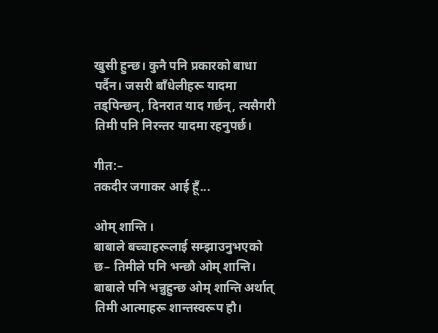खुसी हुन्छ। कुनै पनि प्रकारको बाधा पर्दैन। जसरी बाँधेलीहरू यादमा तड्पिन्छन्, दिनरात याद गर्छन्, त्यसैगरी तिमी पनि निरन्तर यादमा रहनुपर्छ।

गीत:–
तकदीर जगाकर आई हूँ...

ओम् शान्ति ।
बाबाले बच्चाहरूलाई सम्झाउनुभएको छ– तिमीले पनि भन्छौ ओम् शान्ति। बाबाले पनि भन्नुहुन्छ ओम् शान्ति अर्थात् तिमी आत्माहरू शान्तस्वरूप हौ।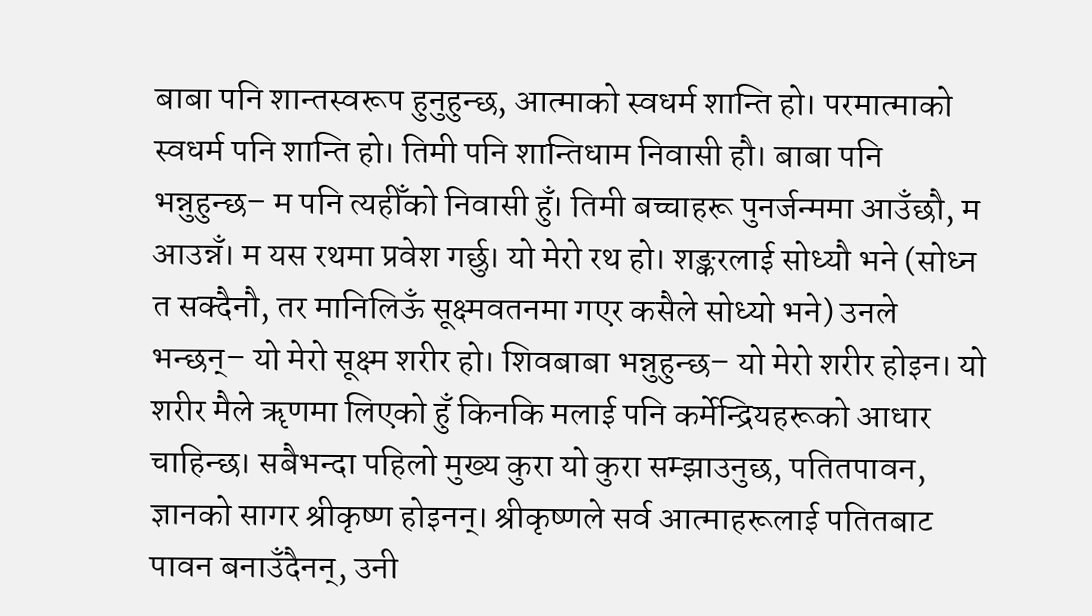बाबा पनि शान्तस्वरूप हुनुहुन्छ, आत्माको स्वधर्म शान्ति हो। परमात्माको स्वधर्म पनि शान्ति हो। तिमी पनि शान्तिधाम निवासी हौ। बाबा पनि भन्नुहुन्छ– म पनि त्यहीँको निवासी हुँ। तिमी बच्चाहरू पुनर्जन्ममा आउँछौ, म आउन्नँ। म यस रथमा प्रवेश गर्छु। यो मेरो रथ हो। शङ्करलाई सोध्यौ भने (सोध्न त सक्दैनौ, तर मानिलिऊँ सूक्ष्मवतनमा गएर कसैले सोध्यो भने) उनले भन्छन्– यो मेरो सूक्ष्म शरीर हो। शिवबाबा भन्नुहुन्छ– यो मेरो शरीर होइन। यो शरीर मैले ॠणमा लिएको हुँ किनकि मलाई पनि कर्मेन्द्रियहरूको आधार चाहिन्छ। सबैभन्दा पहिलो मुख्य कुरा यो कुरा सम्झाउनुछ, पतितपावन, ज्ञानको सागर श्रीकृष्ण होइनन्। श्रीकृष्णले सर्व आत्माहरूलाई पतितबाट पावन बनाउँदैनन्, उनी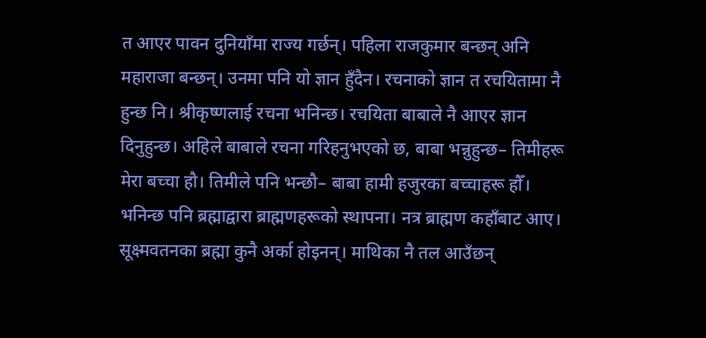त आएर पावन दुनियाँमा राज्य गर्छन्। पहिला राजकुमार बन्छन् अनि महाराजा बन्छन्। उनमा पनि यो ज्ञान हुँदैन। रचनाको ज्ञान त रचयितामा नै हुन्छ नि। श्रीकृष्णलाई रचना भनिन्छ। रचयिता बाबाले नै आएर ज्ञान दिनुहुन्छ। अहिले बाबाले रचना गरिहनुभएको छ, बाबा भन्नुहुन्छ– तिमीहरू मेरा बच्चा हौ। तिमीले पनि भन्छौ– बाबा हामी हजुरका बच्चाहरू हौँ। भनिन्छ पनि ब्रह्माद्वारा ब्राह्मणहरूको स्थापना। नत्र ब्राह्मण कहाँबाट आए। सूक्ष्मवतनका ब्रह्मा कुनै अर्का होइनन्। माथिका नै तल आउँछन्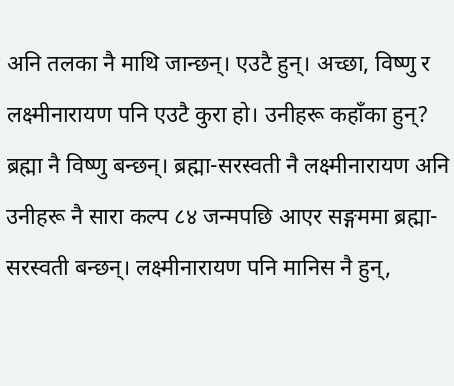अनि तलका नै माथि जान्छन्। एउटै हुन्। अच्छा, विष्णु र लक्ष्मीनारायण पनि एउटै कुरा हो। उनीहरू कहाँका हुन्? ब्रह्मा नै विष्णु बन्छन्। ब्रह्मा-सरस्वती नै लक्ष्मीनारायण अनि उनीहरू नै सारा कल्प ८४ जन्मपछि आएर सङ्गममा ब्रह्मा-सरस्वती बन्छन्। लक्ष्मीनारायण पनि मानिस नै हुन्,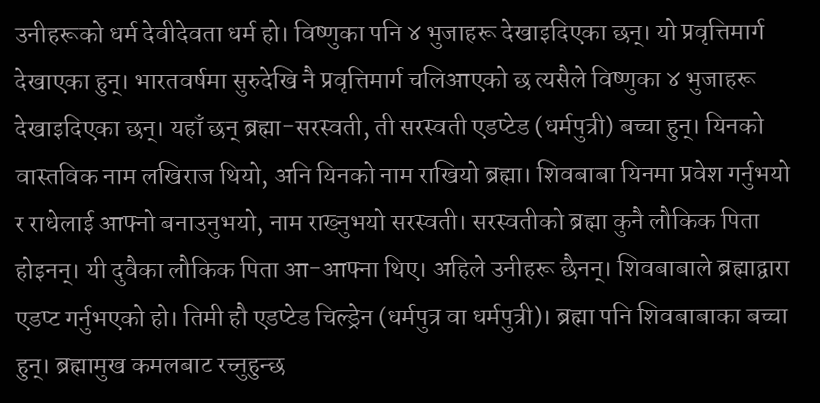उनीहरूको धर्म देवीदेवता धर्म हो। विष्णुका पनि ४ भुजाहरू देखाइदिएका छन्। यो प्रवृत्तिमार्ग देखाएका हुन्। भारतवर्षमा सुरुदेखि नै प्रवृत्तिमार्ग चलिआएको छ त्यसैले विष्णुका ४ भुजाहरू देखाइदिएका छन्। यहाँ छन् ब्रह्मा-सरस्वती, ती सरस्वती एडप्टेड (धर्मपुत्री) बच्चा हुन्। यिनको वास्तविक नाम लखिराज थियो, अनि यिनको नाम राखियो ब्रह्मा। शिवबाबा यिनमा प्रवेश गर्नुभयो र राधेलाई आफ्नो बनाउनुभयो, नाम राख्नुभयो सरस्वती। सरस्वतीको ब्रह्मा कुनै लौकिक पिता होइनन्। यी दुवैका लौकिक पिता आ-आफ्ना थिए। अहिले उनीहरू छैनन्। शिवबाबाले ब्रह्माद्वारा एडप्ट गर्नुभएको हो। तिमी हौ एडप्टेड चिल्ड्रेन (धर्मपुत्र वा धर्मपुत्री)। ब्रह्मा पनि शिवबाबाका बच्चा हुन्। ब्रह्मामुख कमलबाट रच्नुहुन्छ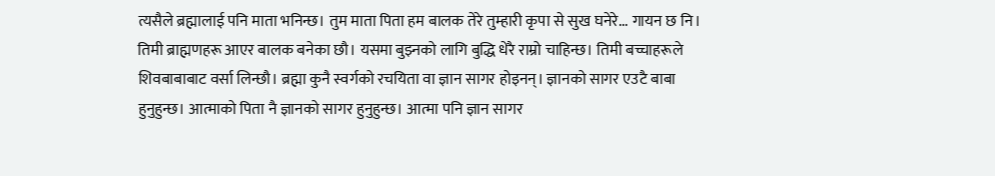त्यसैले ब्रह्मालाई पनि माता भनिन्छ। तुम माता पिता हम बालक तेरे तुम्हारी कृपा से सुख घनेरे... गायन छ नि। तिमी ब्राह्मणहरू आएर बालक बनेका छौ। यसमा बुझ्नको लागि बुद्धि धेरै राम्रो चाहिन्छ। तिमी बच्चाहरूले शिवबाबाबाट वर्सा लिन्छौ। ब्रह्मा कुनै स्वर्गको रचयिता वा ज्ञान सागर होइनन्। ज्ञानको सागर एउटै बाबा हुनुहुन्छ। आत्माको पिता नै ज्ञानको सागर हुनुहुन्छ। आत्मा पनि ज्ञान सागर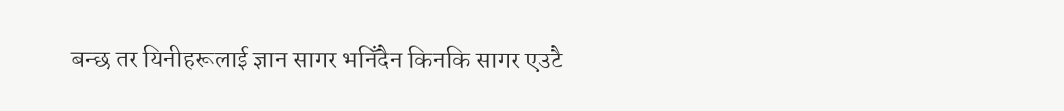बन्छ तर यिनीहरूलाई ज्ञान सागर भनिँदैन किनकि सागर एउटै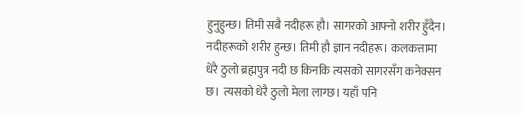हुनुहुन्छ। तिमी सबै नदीहरू हौ। सागरको आफ्नो शरीर हुँदैन। नदीहरूको शरीर हुन्छ। तिमी हौ ज्ञान नदीहरू। कलकत्तामा धेरै ठुलो ब्रह्मपुत्र नदी छ किनकि त्यसको सागरसँग कनेक्सन छ। त्यसको धेरै ठुलो मेला लाग्छ। यहाँ पनि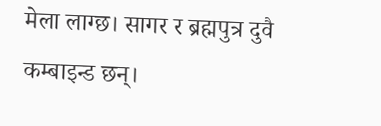मेला लाग्छ। सागर र ब्रह्मपुत्र दुवै कम्बाइन्ड छन्।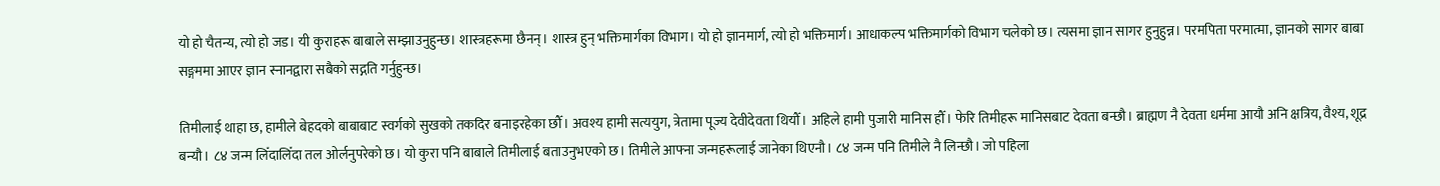यो हो चैतन्य, त्यो हो जड। यी कुराहरू बाबाले सम्झाउनुहुन्छ। शास्त्रहरूमा छैनन्। शास्त्र हुन् भक्तिमार्गका विभाग। यो हो ज्ञानमार्ग, त्यो हो भक्तिमार्ग। आधाकल्प भक्तिमार्गको विभाग चलेको छ। त्यसमा ज्ञान सागर हुनुहुन्न। परमपिता परमात्मा, ज्ञानको सागर बाबा सङ्गममा आएर ज्ञान स्नानद्वारा सबैको सद्गति गर्नुहुन्छ।

तिमीलाई थाहा छ, हामीले बेहदको बाबाबाट स्वर्गको सुखको तकदिर बनाइरहेका छौँ। अवश्य हामी सत्ययुग, त्रेतामा पूज्य देवीदेवता थियौँ। अहिले हामी पुजारी मानिस हौँ। फेरि तिमीहरू मानिसबाट देवता बन्छौ। ब्राह्मण नै देवता धर्ममा आयौ अनि क्षत्रिय, वैश्य, शूद्र बन्यौ। ८४ जन्म लिँदालिँदा तल ओर्लनुपरेको छ। यो कुरा पनि बाबाले तिमीलाई बताउनुभएको छ। तिमीले आफ्ना जन्महरूलाई जानेका थिएनौ। ८४ जन्म पनि तिमीले नै लिन्छौ। जो पहिला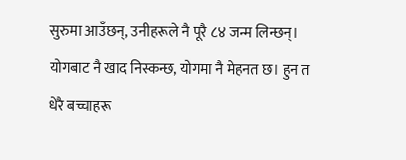सुरुमा आउँछन्, उनीहरूले नै पूरै ८४ जन्म लिन्छन्। योगबाट नै खाद निस्कन्छ, योगमा नै मेहनत छ। हुन त धेरै बच्चाहरू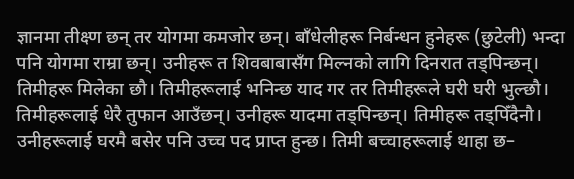ज्ञानमा तीक्ष्ण छन् तर योगमा कमजोर छन्। बाँधेलीहरू निर्बन्धन हुनेहरू (छुटेली) भन्दा पनि योगमा राम्रा छन्। उनीहरू त शिवबाबासँग मिल्नको लागि दिनरात तड्पिन्छन्। तिमीहरू मिलेका छौ। तिमीहरूलाई भनिन्छ याद गर तर तिमीहरूले घरी घरी भुल्छौ। तिमीहरूलाई धेरै तुफान आउँछन्। उनीहरू यादमा तड्पिन्छन्। तिमीहरू तड्पिँदैनौ। उनीहरूलाई घरमै बसेर पनि उच्च पद प्राप्त हुन्छ। तिमी बच्चाहरूलाई थाहा छ–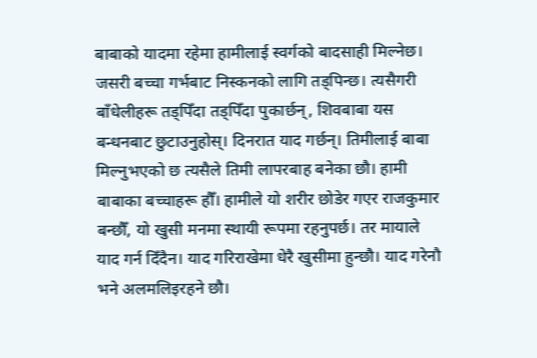बाबाको यादमा रहेमा हामीलाई स्वर्गको बादसाही मिल्नेछ। जसरी बच्चा गर्भबाट निस्कनको लागि तड्पिन्छ। त्यसैगरी बाँधेलीहरू तड्पिँदा तड्पिँदा पुकार्छन्, शिवबाबा यस बन्धनबाट छुटाउनुहोस्। दिनरात याद गर्छन्। तिमीलाई बाबा मिल्नुभएको छ त्यसैले तिमी लापरबाह बनेका छौ। हामी बाबाका बच्चाहरू हौँ। हामीले यो शरीर छोडेर गएर राजकुमार बन्छौँ, यो खुसी मनमा स्थायी रूपमा रहनुपर्छ। तर मायाले याद गर्न दिँदैन। याद गरिराखेमा धेरै खुसीमा हुन्छौ। याद गरेनौ भने अलमलिइरहने छौ।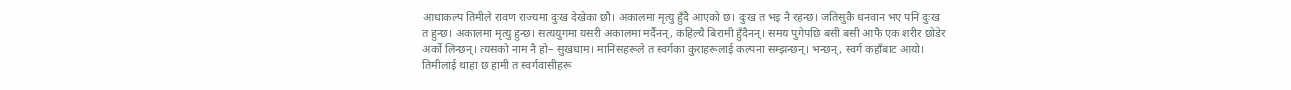आधाकल्प तिमीले रावण राज्यमा दुःख देखेका छौ। अकालमा मृत्यु हुँदै आएको छ। दुःख त भइ नै रहन्छ। जतिसुकै धनवान भए पनि दुःख त हुन्छ। अकालमा मृत्यु हुन्छ। सत्ययुगमा यसरी अकालमा मर्दैनन्, कहिल्यै बिरामी हुँदैनन्। समय पुगेपछि बसी बसी आफै एक शरीर छोडेर अर्को लिन्छन्। त्यसको नाम नै हो– सुखधाम। मानिसहरूले त स्वर्गका कुराहरूलाई कल्पना सम्झन्छन्। भन्छन्, स्वर्ग कहाँबाट आयो। तिमीलाई थाहा छ हामी त स्वर्गवासीहरू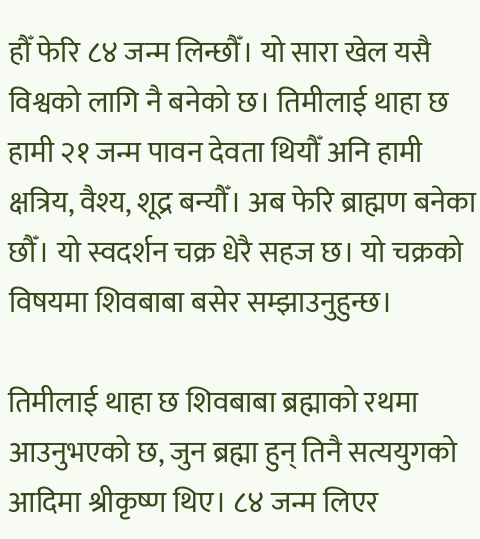हौँ फेरि ८४ जन्म लिन्छौँ। यो सारा खेल यसै विश्वको लागि नै बनेको छ। तिमीलाई थाहा छ हामी २१ जन्म पावन देवता थियौँ अनि हामी क्षत्रिय, वैश्य, शूद्र बन्यौँ। अब फेरि ब्राह्मण बनेका छौँ। यो स्वदर्शन चक्र धेरै सहज छ। यो चक्रको विषयमा शिवबाबा बसेर सम्झाउनुहुन्छ।

तिमीलाई थाहा छ शिवबाबा ब्रह्माको रथमा आउनुभएको छ, जुन ब्रह्मा हुन् तिनै सत्ययुगको आदिमा श्रीकृष्ण थिए। ८४ जन्म लिएर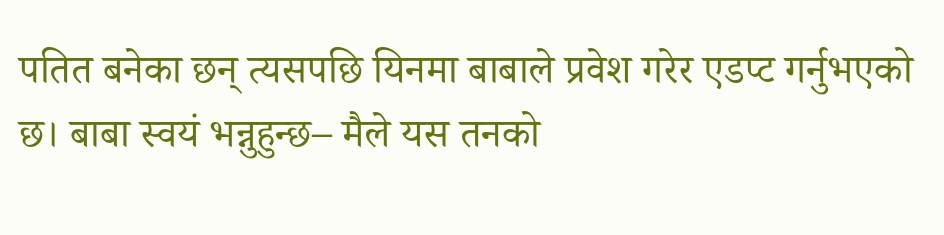पतित बनेका छन् त्यसपछि यिनमा बाबाले प्रवेश गरेर एडप्ट गर्नुभएको छ। बाबा स्वयं भन्नुहुन्छ– मैले यस तनको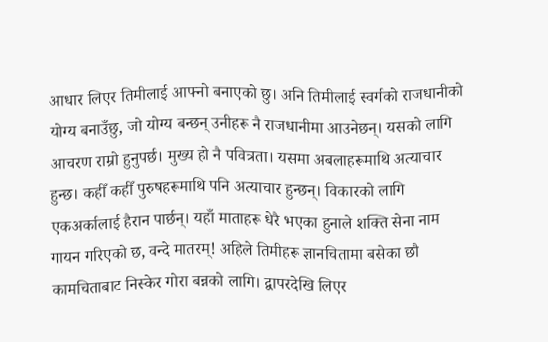आधार लिएर तिमीलाई आफ्नो बनाएको छु। अनि तिमीलाई स्वर्गको राजधानीको योग्य बनाउँछु, जो योग्य बन्छन् उनीहरू नै राजधानीमा आउनेछन्। यसको लागि आचरण राम्रो हुनुपर्छ। मुख्य हो नै पवित्रता। यसमा अबलाहरूमाथि अत्याचार हुन्छ। कहीँ कहीँ पुरुषहरूमाथि पनि अत्याचार हुन्छन्। विकारको लागि एकअर्कालाई हैरान पार्छन्। यहाँ माताहरू धेरै भएका हुनाले शक्ति सेना नाम गायन गरिएको छ, वन्दे मातरम्! अहिले तिमीहरू ज्ञानचितामा बसेका छौ कामचिताबाट निस्केर गोरा बन्नको लागि। द्वापरदेखि लिएर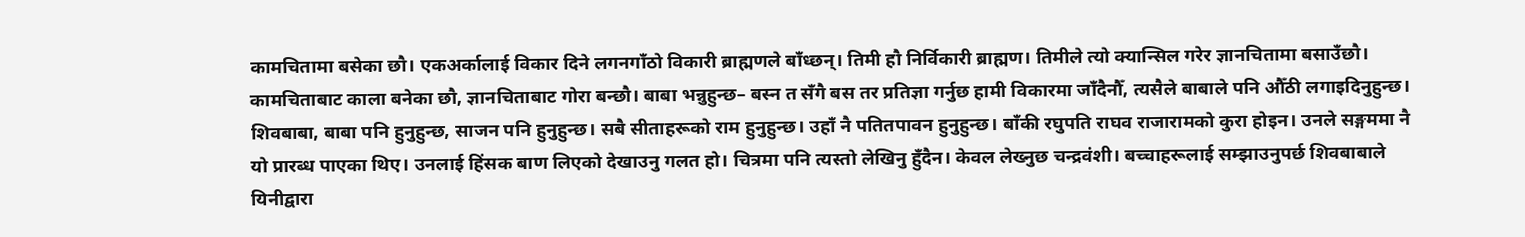कामचितामा बसेका छौ। एकअर्कालाई विकार दिने लगनगाँठो विकारी ब्राह्मणले बाँध्छन्। तिमी हौ निर्विकारी ब्राह्मण। तिमीले त्यो क्यान्सिल गरेर ज्ञानचितामा बसाउँछौ। कामचिताबाट काला बनेका छौ, ज्ञानचिताबाट गोरा बन्छौ। बाबा भन्नुहुन्छ– बस्न त सँगै बस तर प्रतिज्ञा गर्नुछ हामी विकारमा जाँदैनौँ, त्यसैले बाबाले पनि औँठी लगाइदिनुहुन्छ। शिवबाबा, बाबा पनि हुनुहुन्छ, साजन पनि हुनुहुन्छ। सबै सीताहरूको राम हुनुहुन्छ। उहाँ नै पतितपावन हुनुहुन्छ। बाँकी रघुपति राघव राजारामको कुरा होइन। उनले सङ्गममा नै यो प्रारब्ध पाएका थिए। उनलाई हिंसक बाण लिएको देखाउनु गलत हो। चित्रमा पनि त्यस्तो लेखिनु हुँदैन। केवल लेख्नुछ चन्द्रवंशी। बच्चाहरूलाई सम्झाउनुपर्छ शिवबाबाले यिनीद्वारा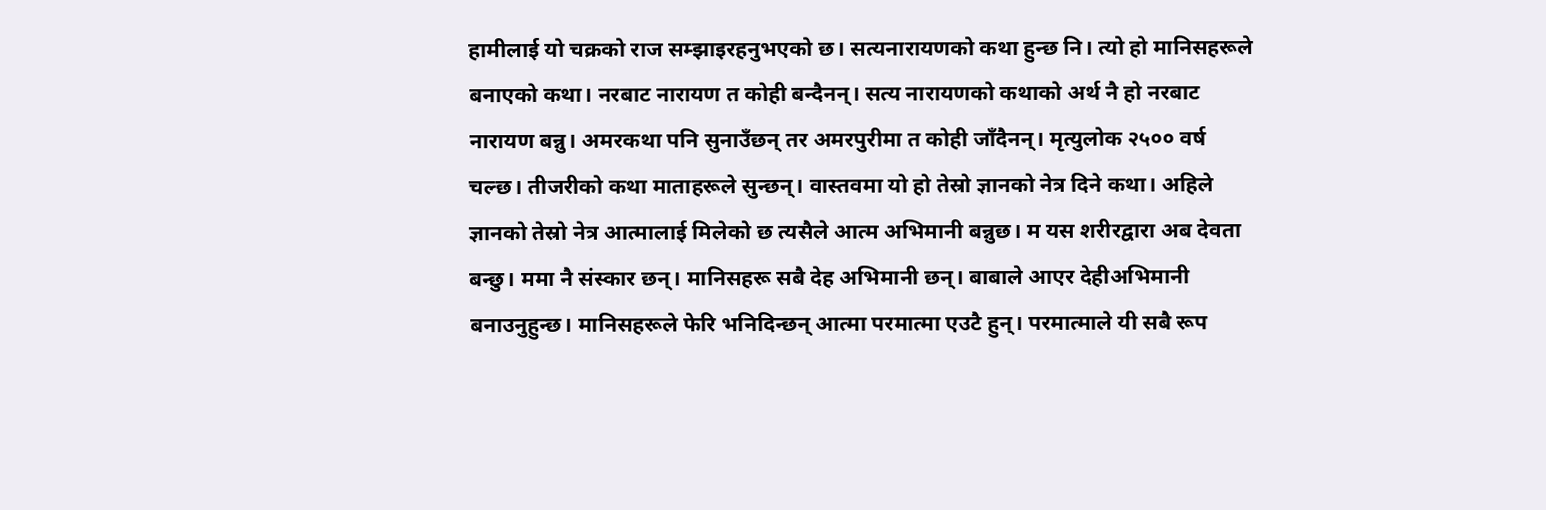हामीलाई यो चक्रको राज सम्झाइरहनुभएको छ। सत्यनारायणको कथा हुन्छ नि। त्यो हो मानिसहरूले बनाएको कथा। नरबाट नारायण त कोही बन्दैनन्। सत्य नारायणको कथाको अर्थ नै हो नरबाट नारायण बन्नु। अमरकथा पनि सुनाउँछन् तर अमरपुरीमा त कोही जाँदैनन्। मृत्युलोक २५०० वर्ष चल्छ। तीजरीको कथा माताहरूले सुन्छन्। वास्तवमा यो हो तेस्रो ज्ञानको नेत्र दिने कथा। अहिले ज्ञानको तेस्रो नेत्र आत्मालाई मिलेको छ त्यसैले आत्म अभिमानी बन्नुछ। म यस शरीरद्वारा अब देवता बन्छु। ममा नै संस्कार छन्। मानिसहरू सबै देह अभिमानी छन्। बाबाले आएर देहीअभिमानी बनाउनुहुन्छ। मानिसहरूले फेरि भनिदिन्छन् आत्मा परमात्मा एउटै हुन्। परमात्माले यी सबै रूप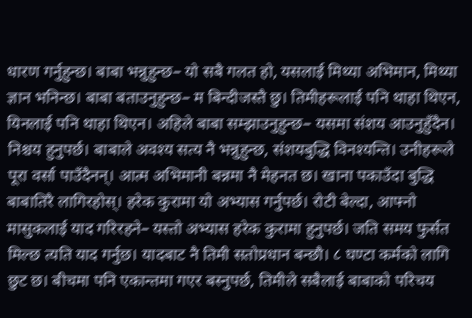धारण गर्नुहुन्छ। बाबा भन्नुहुन्छ– यो सबै गलत हो, यसलाई मिथ्या अभिमान, मिथ्या ज्ञान भनिन्छ। बाबा बताउनुहुन्छ– म बिन्दीजस्तै छु। तिमीहरूलाई पनि थाहा थिएन, यिनलाई पनि थाहा थिएन। अहिले बाबा सम्झाउनुहुन्छ– यसमा संशय आउनुहुँदैन। निश्चय हुनुपर्छ। बाबाले अवश्य सत्य नै भन्नुहुन्छ, संशयबुद्धि विनश्यन्ति। उनीहरूले पूरा वर्सा पाउँदैनन्। आत्म अभिमानी बन्नमा नै मेहनत छ। खाना पकाउँदा बुद्धि बाबातिरै लागिरहोस्। हरेक कुरामा यो अभ्यास गर्नुपर्छ। रोटी बेल्दा, आफ्नो मासुकलाई याद गरिरहने– यस्तो अभ्यास हरेक कुरामा हुनुपर्छ। जति समय फुर्सत मिल्छ त्यति याद गर्नुछ। यादबाट नै तिमी सतोप्रधान बन्छौ। ८ घण्टा कर्मको लागि छुट छ। बीचमा पनि एकान्तमा गएर बस्नुपर्छ, तिमीले सबैलाई बाबाको परिचय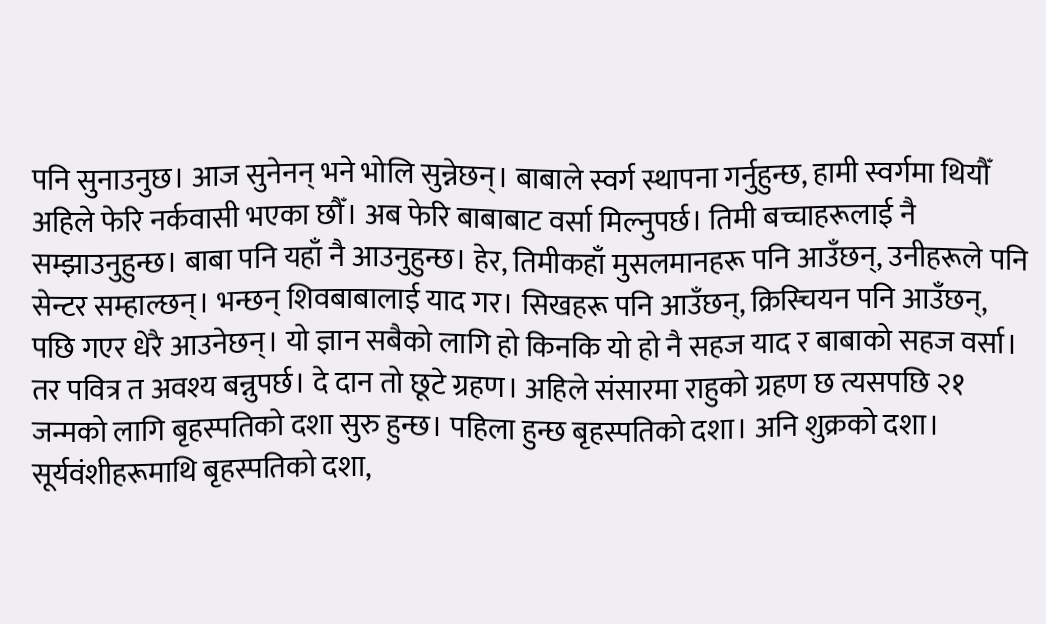पनि सुनाउनुछ। आज सुनेनन् भने भोलि सुन्नेछन्। बाबाले स्वर्ग स्थापना गर्नुहुन्छ, हामी स्वर्गमा थियौँ अहिले फेरि नर्कवासी भएका छौँ। अब फेरि बाबाबाट वर्सा मिल्नुपर्छ। तिमी बच्चाहरूलाई नै सम्झाउनुहुन्छ। बाबा पनि यहाँ नै आउनुहुन्छ। हेर, तिमीकहाँ मुसलमानहरू पनि आउँछन्, उनीहरूले पनि सेन्टर सम्हाल्छन्। भन्छन् शिवबाबालाई याद गर। सिखहरू पनि आउँछन्, क्रिस्चियन पनि आउँछन्, पछि गएर धेरै आउनेछन्। यो ज्ञान सबैको लागि हो किनकि यो हो नै सहज याद र बाबाको सहज वर्सा। तर पवित्र त अवश्य बन्नुपर्छ। दे दान तो छूटे ग्रहण। अहिले संसारमा राहुको ग्रहण छ त्यसपछि २१ जन्मको लागि बृहस्पतिको दशा सुरु हुन्छ। पहिला हुन्छ बृहस्पतिको दशा। अनि शुक्रको दशा। सूर्यवंशीहरूमाथि बृहस्पतिको दशा,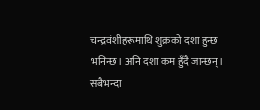चन्द्रवंशीहरूमाथि शुक्रको दशा हुन्छ भनिन्छ। अनि दशा कम हुँदै जान्छन्। सबैभन्दा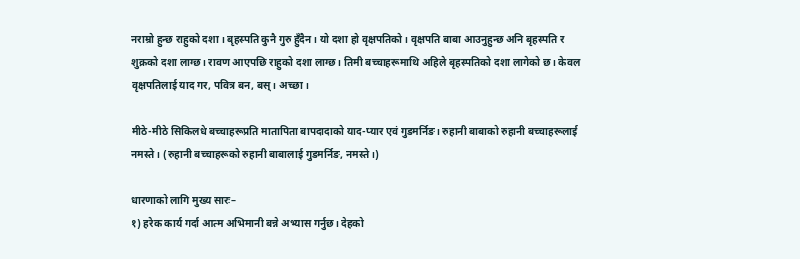नराम्रो हुन्छ राहुको दशा। बृहस्पति कुनै गुरु हुँदैन। यो दशा हो वृक्षपतिको। वृक्षपति बाबा आउनुहुन्छ अनि बृहस्पति र शुक्रको दशा लाग्छ। रावण आएपछि राहुको दशा लाग्छ। तिमी बच्चाहरूमाथि अहिले बृहस्पतिको दशा लागेको छ। केवल वृक्षपतिलाई याद गर, पवित्र बन, बस्। अच्छा।

मीठे-मीठे सिकिलधे बच्चाहरूप्रति मातापिता बापदादाको याद-प्यार एवं गुडमर्निङ। रुहानी बाबाको रुहानी बच्चाहरूलाई नमस्ते। (रुहानी बच्चाहरूको रुहानी बाबालाई गुडमर्निङ, नमस्ते।)

धारणाको लागि मुख्य सारः–
१) हरेक कार्य गर्दा आत्म अभिमानी बन्ने अभ्यास गर्नुछ। देहको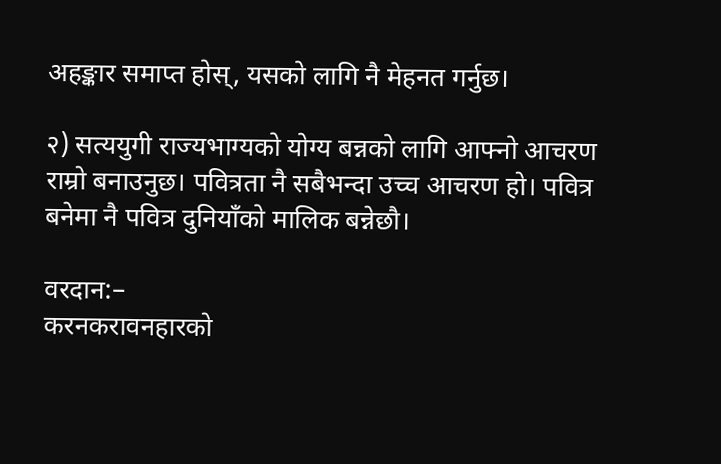अहङ्कार समाप्त होस्, यसको लागि नै मेहनत गर्नुछ।

२) सत्ययुगी राज्यभाग्यको योग्य बन्नको लागि आफ्नो आचरण राम्रो बनाउनुछ। पवित्रता नै सबैभन्दा उच्च आचरण हो। पवित्र बनेमा नै पवित्र दुनियाँको मालिक बन्नेछौ।

वरदान:–
करनकरावनहारको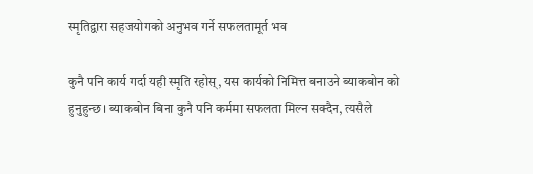स्मृतिद्वारा सहजयोगको अनुभव गर्ने सफलतामूर्त भव

कुनै पनि कार्य गर्दा यही स्मृति रहोस्, यस कार्यको निमित्त बनाउने ब्याकबोन को हुनुहुन्छ। ब्याकबोन बिना कुनै पनि कर्ममा सफलता मिल्न सक्दैन, त्यसैले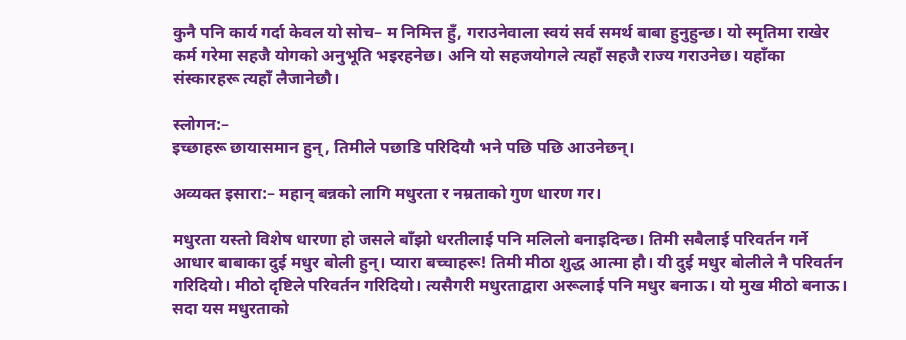कुनै पनि कार्य गर्दा केवल यो सोच– म निमित्त हुँ, गराउनेवाला स्वयं सर्व समर्थ बाबा हुनुहुन्छ। यो स्मृतिमा राखेर कर्म गरेमा सहजै योगको अनुभूति भइरहनेछ। अनि यो सहजयोगले त्यहाँ सहजै राज्य गराउनेछ। यहाँका संस्कारहरू त्यहाँ लैजानेछौ।

स्लोगन:–
इच्छाहरू छायासमान हुन्, तिमीले पछाडि परिदियौ भने पछि पछि आउनेछन्।

अव्यक्त इसारा:– महान् बन्नको लागि मधुरता र नम्रताको गुण धारण गर।

मधुरता यस्तो विशेष धारणा हो जसले बाँझो धरतीलाई पनि मलिलो बनाइदिन्छ। तिमी सबैलाई परिवर्तन गर्ने आधार बाबाका दुई मधुर बोली हुन्। प्यारा बच्चाहरू! तिमी मीठा शुद्ध आत्मा हौ। यी दुई मधुर बोलीले नै परिवर्तन गरिदियो। मीठो दृष्टिले परिवर्तन गरिदियो। त्यसैगरी मधुरताद्वारा अरूलाई पनि मधुर बनाऊ। यो मुख मीठो बनाऊ। सदा यस मधुरताको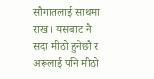सौगातलाई साथमा राख। यसबाट नै सदा मीठो हुनेछौ र अरूलाई पनि मीठो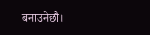बनाउनेछौ।